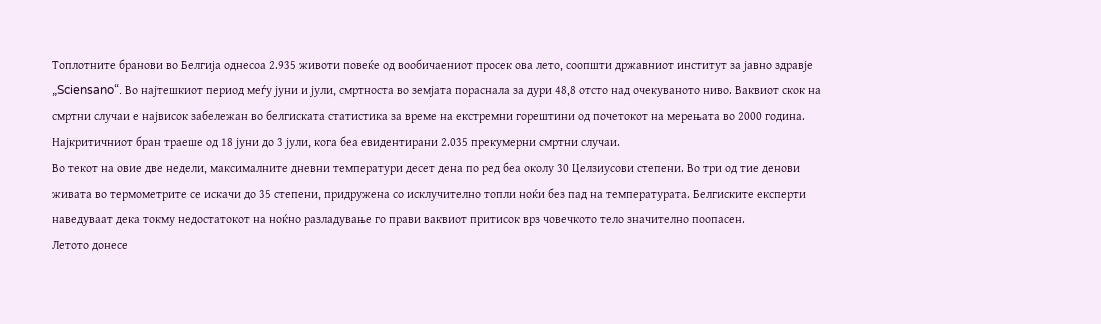Топлотните бранови во Белгија однесоа 2.935 животи повеќе од вообичаениот просек ова лето, соопшти државниот институт за јавно здравје „Sciensano“. Во најтешкиот период меѓу јуни и јули, смртноста во земјата пораснала за дури 48,8 отсто над очекуваното ниво. Ваквиот скок на смртни случаи е највисок забележан во белгиската статистика за време на екстремни горештини од почетокот на мерењата во 2000 година.
Најкритичниот бран траеше од 18 јуни до 3 јули, кога беа евидентирани 2.035 прекумерни смртни случаи.
Во текот на овие две недели, максималните дневни температури десет дена по ред беа околу 30 Целзиусови степени. Во три од тие денови живата во термометрите се искачи до 35 степени, придружена со исклучително топли ноќи без пад на температурата. Белгиските експерти наведуваат дека токму недостатокот на ноќно разладување го прави ваквиот притисок врз човечкото тело значително поопасен.
Летото донесе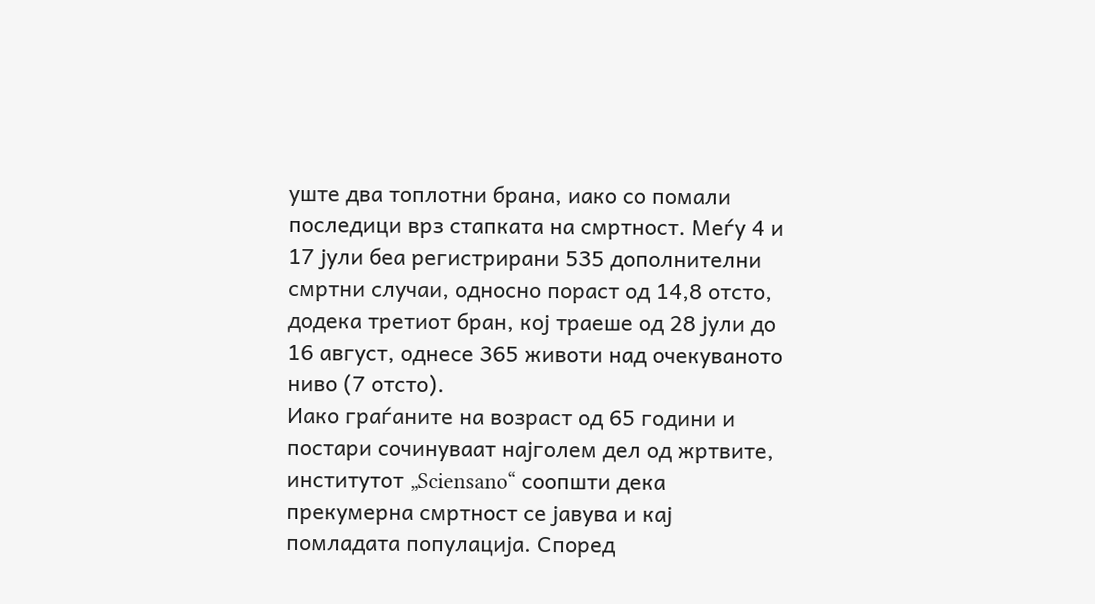уште два топлотни брана, иако со помали последици врз стапката на смртност. Меѓу 4 и 17 јули беа регистрирани 535 дополнителни смртни случаи, односно пораст од 14,8 отсто, додека третиот бран, кој траеше од 28 јули до 16 август, однесе 365 животи над очекуваното ниво (7 отсто).
Иако граѓаните на возраст од 65 години и постари сочинуваат најголем дел од жртвите, институтот „Sciensano“ соопшти дека прекумерна смртност се јавува и кај помладата популација. Според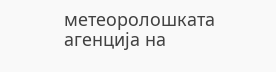метеоролошката агенција на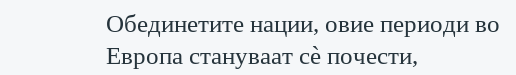Обединетите нации, овие периоди во Европа стануваат сè почести,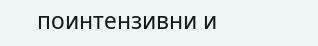поинтензивни и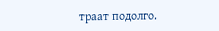траат подолго.